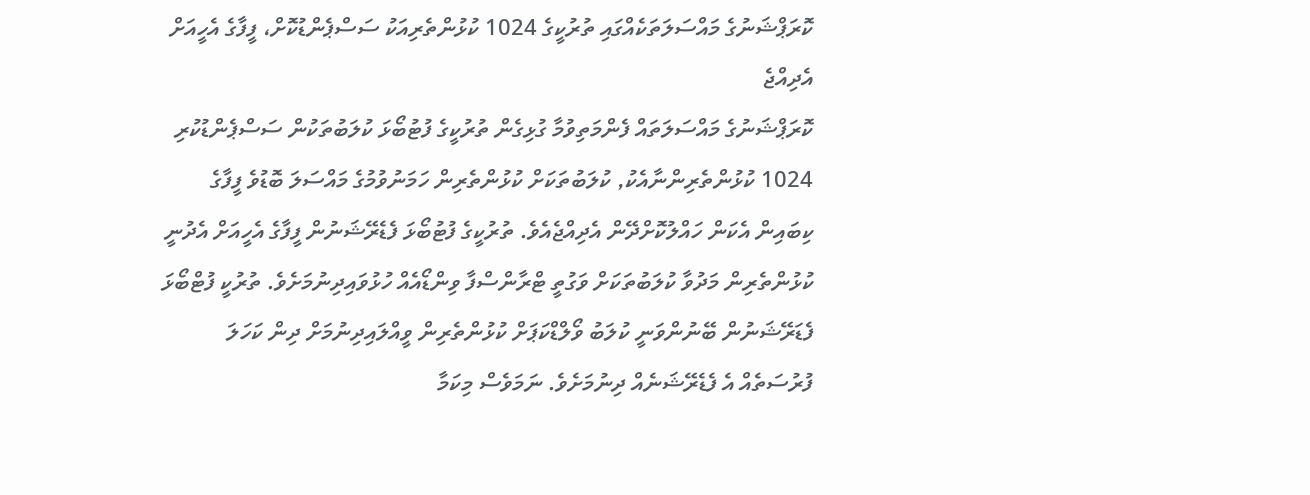ކޮރަޕްޝަނުގެ މައްސަލަތަކެއްގައި ތުރުކީގެ 1024 ކުޅުންތެރިއަކު ސަސްޕެންޑުކޮށް، ފީފާގެ އެހީއަށް އެދިއްޖެ
ކޮރަޕްޝަނުގެ މައްސަލަތައް ފެންމަތިވުމާ ގުޅިގެން ތުރުކީގެ ފުޓުބޯޅަ ކުލަބުތަކުން ސަސްޕެންޑުކުރި 1024 ކުޅުންތެރިންނާއެކު, ކުލަބުތަކަށް ކުޅުންތެރިން ހަމަނުވުމުގެ މައްސަލަ ބޮޑުވެ ފީފާގެ ކިބައިން އެކަން ހައްލުކޮށްދޭން އެދިއްޖެއެވެ. ތުރުކީގެ ފުޓުބޯޅަ ފެޑެރޭޝަނުން ފީފާގެ އެހީއަށް އެދުނީ ކުޅުންތެރިން މަދުވާ ކުލަބުތަކަށް ވަގުތީ ޓްރާންސްފާ ވިންޑޯއެއް ހުޅުވައިދިނުމަށެވެ. ތުރުކީ ފުޓްބޯޅަ ފެޑަރޭޝަނުން ބޭނުންވަނީ ކުލަބު ވޯލްޑްކަޕަށް ކުޅުންތެރިން ވީއްލައިދިނުމަށް ދިން ކަހަލަ ފުރުސަތެއް އެ ފެޑެރޭޝަނެއް ދިނުމަށެވެ. ނަމަވެސް މިކަމާ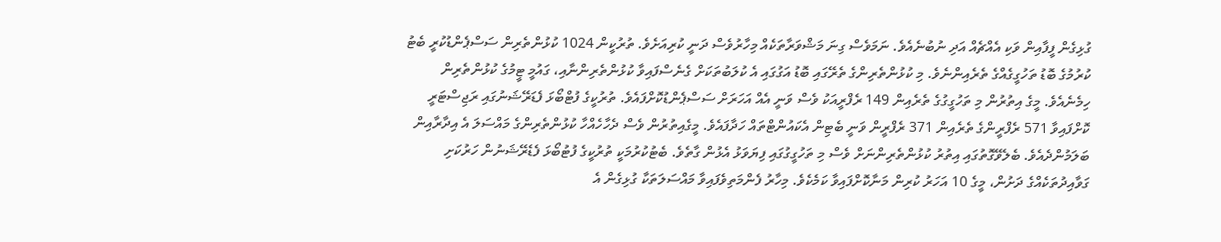ގުޅިގެން ފީފާއިން ވަކި އެއްޗެއް އަދި ނުބުނެއެވެ. ނަމަވެސް ގިނަ މަޝްވަރާތަކެއް މިހާރުވެސް ދަނީ ކުރިއަށެވެ. ތުރުކީން 1024 ކުޅުންތެރިން ސަސްޕެންޑުކުރީ ބެޓު ކުރުމުގެ ބޮޑު ތަހުގީގެއްގެ ތެރެއިންނެވެ. މި ކުޅުންތެރިންގެ ތެރޭގައި ބޮޑު އަގުގައި އެ ކުލަބުތަކަށް ގެނެސްފައިވާ ކުޅުންތެރިންނާއި، ގައުމީ ޓީމުގެ ކުޅުންތެރިން ހިމެނެއެވެ. މީގެ އިތުރުން މި ތަހުގީގުގެ ތެރެއިން 149 ރެފްރީއަކު ވެސް ވަނީ އެއް އަހަރަށް ސަސްޕެންޑުކޮށްފައެވެ. ތުރުކީގެ ފުޓްބޯޅަ ފެޑަރޭޝަނުގައި ރަޖިސްޓަރީ ކޮށްފައިވާ 571 ރެފްރީންގެ ތެރެއިން 371 ރެފްރީން ވަނީ ބެޓިން އެކައުންޓްތައް ހަދާފައެވެ. މީގެއިތުރުން ވެސް ދެހާހެއްހާ ކުޅުންތެރިންގެ މައްސަލަ އެ އިދާރާއިން ބަލަމުންދެއެވެ. ބެލެވޭގޮތުގައި އިތުރު ކުޅުންތެރިންނަށް ވެސް މި ތަހުގީގުގައި ފިޔަވަޅު އެޅުން ގާތެވެ. ބެޓުކުރުމަކީ ތުރުކީގެ ފުޓުބޯޅަ ފެޑެރޭޝަނުން ހަރުކަށި ގަވާއިދުތަކެއްގެ ދަށުން، މީގެ 10 އަހަރު ކުރިން މަނާކޮށްފައިވާ ކަމެކެވެ. މިހާރު ފެންމަތިވެފައިވާ މައްސަލަތަކާ ގުޅިގެން އެ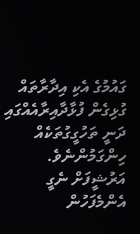ގައުމުގެ އެކި އިދާރާތައް ގުޅިގެން ފުޅާދާއިރާއެއްގައި ދަނީ ތަހުގީގުތަކެއް ހިންގަމުންނެވެ.
އަރުޝީފަށް ނެގީ
އެންމެފަހުން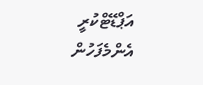އަޕްޑޭޓްކުރީ
އެންމެފަހުން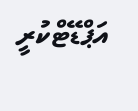އަޕްޑޭޓްކުރީ